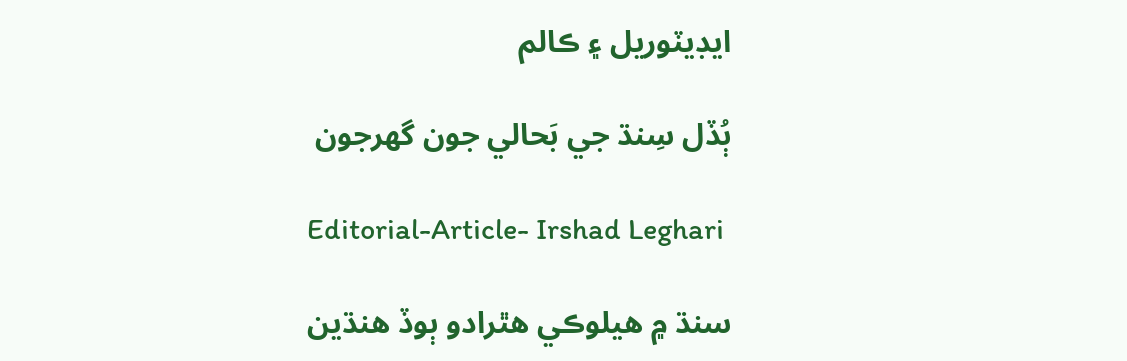ايڊيٽوريل ۽ ڪالم

ٻُڏل سِنڌ جي بَحالي جون گهرجون

Editorial-Article- Irshad Leghari

سنڌ ۾ هيلوڪي هٿرادو ٻوڏ هنڌين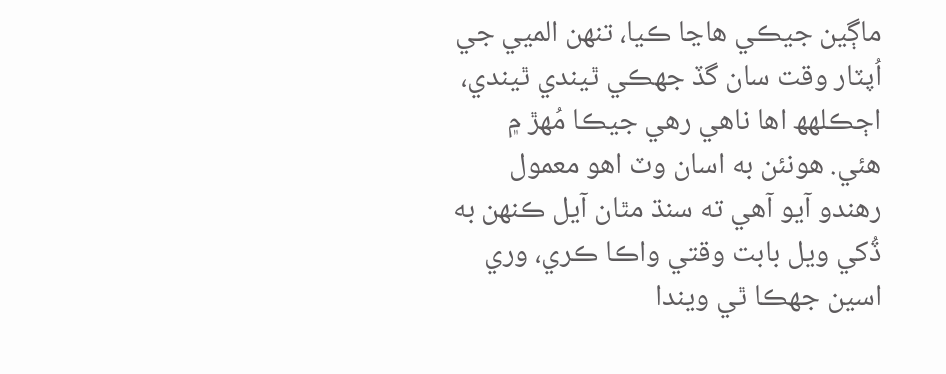ماڳين جيڪي هاڃا ڪيا، تنهن الميي جي اُپٽار وقت سان گڏ جھڪي ٿيندي ٿيندي، اڄڪلهھ اها ناهي رهي جيڪا مُهڙ ۾ هئي. هونئن به اسان وٽ اهو معمول رهندو آيو آهي ته سنڌ مٿان آيل ڪنهن به ڏُکي ويل بابت وقتي واڪا ڪري، وري اسين جهڪا ٿي ويندا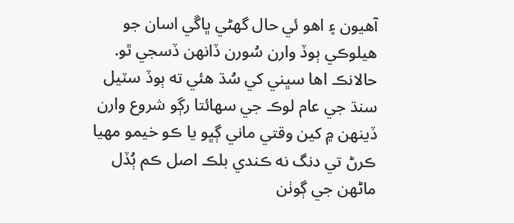آهيون ۽ اهو ئي حال گهڻي ڀاڱي اسان جو هيلوڪي ٻوڏ وارن سُورن ڏانهن ڏسجي ٿو. حالانڪ اها سڀني کي سُڌ هئي ته ٻوڏ سٽيل سنڌ جي عام لوڪ جي سهائتا رڳو شروع وارن ڏينهن ۾ کين وقتي ماني ڳڀو يا ڪو خيمو مهيا ڪرڻ تي دنگ نه ڪندي بلڪ اصل ڪم ٻُڏل ماڻهن جي ڳوٺن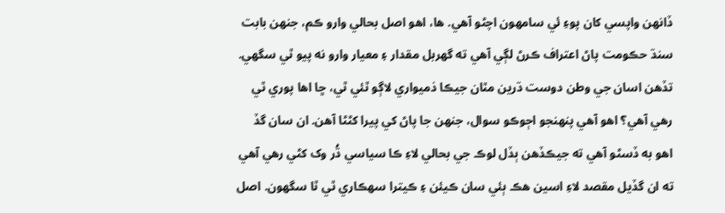ڏانهن واپسي کان پوءِ ئي سامهون اچڻو آهي. ها، اهو اصل بحالي وارو ڪم، جنهن بابت سنڌ حڪومت پاڻ اعتراف ڪرڻ لڳي آهي ته گهربل مقدار ۽ معيار وارو نه پيو ٿي سگهي. تڏھن اسان جي وطن دوست ڌرين مٿان جيڪا ذميواري لاڳو ٿئي ٿي، ڇا اها پوري ٿي رهي آهي؟ اهو آهي پنهنجو اڄوڪو سوال، جنهن جا پاڻ کي پيرا کڻڻا آهن. ان سان گڏ اهو به ڏسڻو آهي ته جيڪڏھن ٻڏل لوڪ جي بحالي لاءِ ڪا سياسي ڌُر وک کڻي رهي آهي ته ان گڏيل مقصد لاءِ اسين هڪ ٻئي سان ڪيئن ۽ ڪيترا سهڪاري ٿي ٿا سگهون. اصل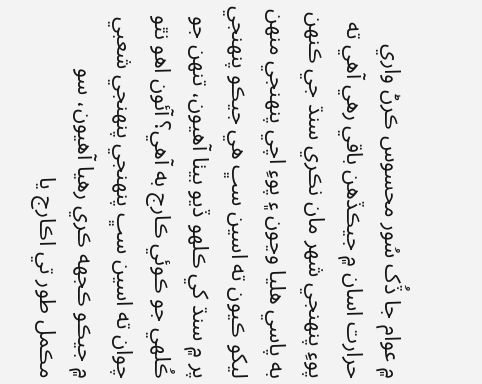۾ عوام جا ڏُک سُور محسوس ڪرڻ واري حرارت اسان ۾ جيڪڏهن باقي رهي آهي ته پوءِ پنهنجي شهر مان نڪري سنڌ جي ڪنهن به پاسي هليا وڃون ۽ پوءِ اچي پنهنجي منهن ليکو ڪيون ته اسين سڀ هي جيڪو پنهنجي پر ۾ سنڌ کي ڪلهو ڏيو بيٺا آهيون، تنهن جو ڪُلهي جو ڪوئي ڪارج به آهي؟ آئون اهو نٿو چوان ته اسين سڀ پنهنجي پنهنجي شعبي ۾ جيڪو ڪجھه ڪري رهيا آهيون، سو مڪمل طور تي اڪارج يا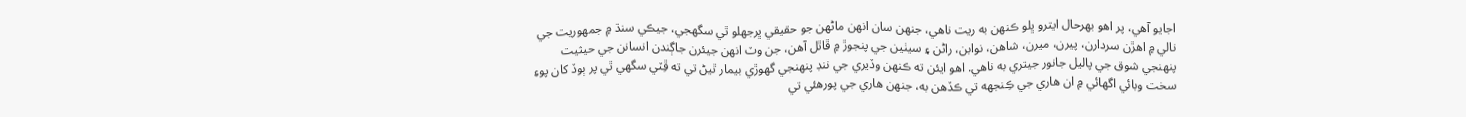اجايو آهي، پر اهو بهرحال ايترو ڀلو ڪنهن به ريت ناهي، جنهن سان انهن ماڻهن جو حقيقي ڀرجهلو ٿي سگهجي، جيڪي سنڌ ۾ جمهوريت جي نالي ۾ اهڙن سردارن، پيرن، ميرن، شاهن، نوابن، راڻن ۽ سيٺين جي پنجوڙ ۾ ڦاٿل آهن، جن وٽ انهن جيئرن جاڳندن انسانن جي حيثيت پنهنجي شوق جي پاليل جانور جيتري به ناهي. اهو ايئن ته ڪنهن وڏيري جي ننڊ پنهنجي گهوڙي بيمار ٿيڻ تي ته ڦِٽي سگهي ٿي پر ٻوڏ کان پوءِ سخت وبائي اگهائي ۾ ان هاري جي ڪِنجھه تي ڪڏهن به، جنهن هاري جي پورهئي تي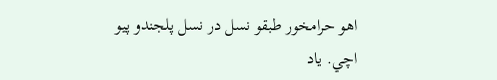اهو حرامخور طبقو نسل در نسل پلجندو پيو اچي. ياد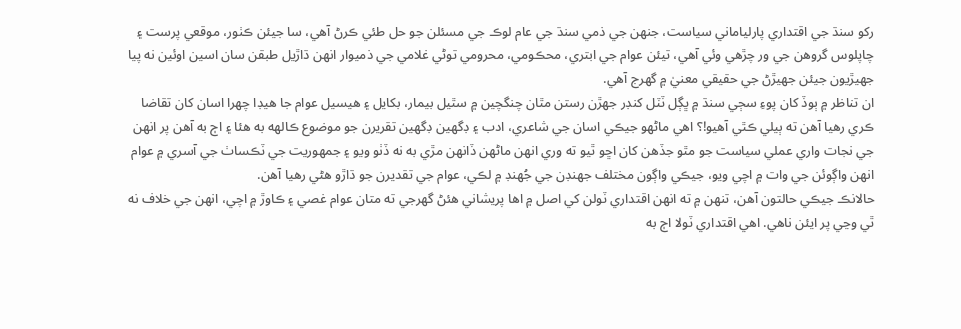رکو سنڌ جي اقتداري پارلياماني سياست، جنهن جي ذمي سنڌ جي عام لوڪ جي مسئلن جو حل طئي ڪرڻ آهي، سا جيئن ڪٺور، موقعي پرست ۽ چاپلوس گروهن جي ور چڙهي وئي آهي، تيئن عوام جي ابتري، محڪومي، محرومي توڻي غلامي جي ذميوار انهن ڌاڙيل طبقن سان اسين اوئين نه پيا جهيڙيون جيئن جهيڙڻ جي حقيقي معنيٰ ۾ گهرج آهي.
ان تناظر ۾ ٻوڏ کان پوءِ سڄي سنڌ ۾ ڀڳل ٽٽل کنڊر جهڙن رستن مٿان چنگچين ۾ سٿيل بيمار، بکايل ۽ هيسيل عوام جا هيڊا چهرا اسان کان تقاضا ڪري رهيا آهن ته ٻيلي ڪٿي آهيو!؟ اهي ماڻهو جيڪي اسان جي شاعري، ادب ۽ ڊگهين ڊگهين تقريرن جو موضوع ڪالھه به هئا ۽ اڄ به آهن پر انهن جي نجات واري عملي سياست جو مٿو جڏهن کان اڇو ٿيو ته وري انهن ماڻهن ڏانهن مڙي به نه ڏٺو ويو ۽ جمهوريت جي ٽڪساٺ جي آسري ۾ عوام انهن واڳوئن جي وات ۾ اچي ويو، جيڪي واڳون مختلف جهنڊن جي جُهنڊ ۾ لڪي، عوام جي تقديرن جو ڌاڙو هڻي رهيا آهن.
حالانڪ جيڪي حالتون آهن، تنهن ۾ ته انهن اقتداري ٽولن کي اصل ۾ اها پريشاني هئڻ گهرجي ته متان عوام غصي ۽ ڪاوڙ ۾ اچي، انهن جي خلاف نه ٿي وڃي پر ايئن ناهي. اهي اقتداري ٽولا اڄ به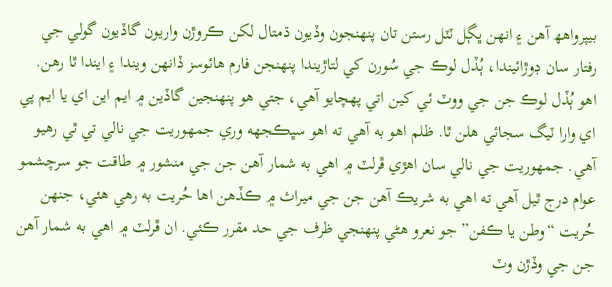بيپرواهھ آهن ۽ انهن ڀڳل ٽٽل رستن تان پنهنجون وڏيون ڌمتال لکن ڪروڙن واريون گاڏيون گولي جي رفتار سان ڊوڙائيندا، ٻُڏل لوڪ جي سُورن کي لتاڙيندا پنهنجن فارم هائوسز ڏانهن ويندا ۽ ايندا ٿا رهن. اهو ٻُڏل لوڪ جن جي ووٽ ئي کين اتي پهچايو آهي، جتي هو پنهنجين گاڏين ۾ ايم اين اي يا ايم پي اي وارا ٽيگ سجائي هلن ٿا. ظلم اهو به آهي ته اهو سڀڪجهه وري جمهوريت جي نالي تي ٿي رهيو آهي. جمهوريت جي نالي سان اهڙي ڦرلٽ ۾ اهي به شمار آهن جن جي منشور ۾ طاقت جو سرچشمو عوام درج ٿيل آهي ته اهي به شريڪ آهن جن جي ميراث ۾ ڪڏهن اها حُريت به رهي هئي، جنهن حُريت “وطن يا ڪفن” جو نعرو هڻي پنهنجي ظرف جي حد مقرر ڪئي. ان ڦرلٽ ۾ اهي به شمار آهن جن جي وڏڙن وٽ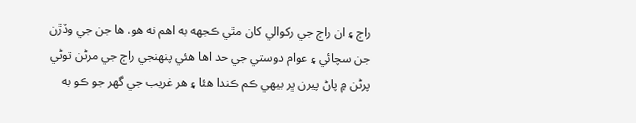راڄ ۽ ان راڄ جي رکوالي کان مٿي ڪجھه به اهم نه هو. ها جن جي وڏڙن جن سچائي ۽ عوام دوستي جي حد اها هئي پنهنجي راڄ جي مرڻن توڻي پرڻن ۾ پاڻ پيرن ڀر بيهي ڪم ڪندا هئا ۽ هر غريب جي گهر جو ڪو به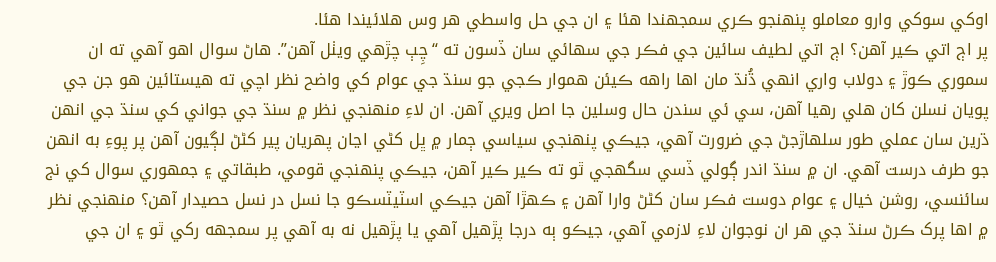اوکي سوکي وارو معاملو پنهنجو ڪري سمجهندا هئا ۽ ان جي حل واسطي هر وس هلائيندا هئا.
پر اڄ اتي ڪير آهن؟ اڄ اتي لطيف سائين جي فڪر جي سهائي سان ڏسون ته “چِٻ چڙهي ويٺل آهن”. هاڻ سوال اهو آهي ته ان سموري ڪوڙ ۽ دولاب واري انهي ڌُنڌ مان اها راهه ڪيئن هموار ڪجي جو سنڌ جي عوام کي واضح نظر اچي ته هيستائين هو جن جي پويان نسلن کان هلي رهيا آهن، سي ئي سندن حال وسلين جا اصل ويري آهن. ان لاءِ منهنجي نظر ۾ سنڌ جي جواني کي سنڌ جي انهن ڌرين سان عملي طور سلهاڙجڻ جي ضرورت آهي، جيڪي پنهنجي سياسي ڄمار ۾ ڀل کڻي اڃان پهريان پير کڻڻ لڳيون آهن پر پوءِ به انهن جو طرف درست آهي. ان ۾ سنڌ اندر ڳولي ڏسي سگهجي ٿو ته ڪير ڪير آهن، جيڪي پنهنجي قومي، طبقاتي ۽ جمهوري سوال کي نج سائنسي، روشن خيال ۽ عوام دوست فڪر سان کڻڻ وارا آهن ۽ ڪهڙا آهن جيڪي اسٽيٽسڪو جا نسل در نسل حصيدار آهن؟ منهنجي نظر ۾ اها پرک ڪرڻ سنڌ جي هر ان نوجوان لاءِ لازمي آهي، جيڪو ٻه درجا پڙهيل آهي يا پڙهيل نه به آهي پر سمجھه رکي ٿو ۽ ان جي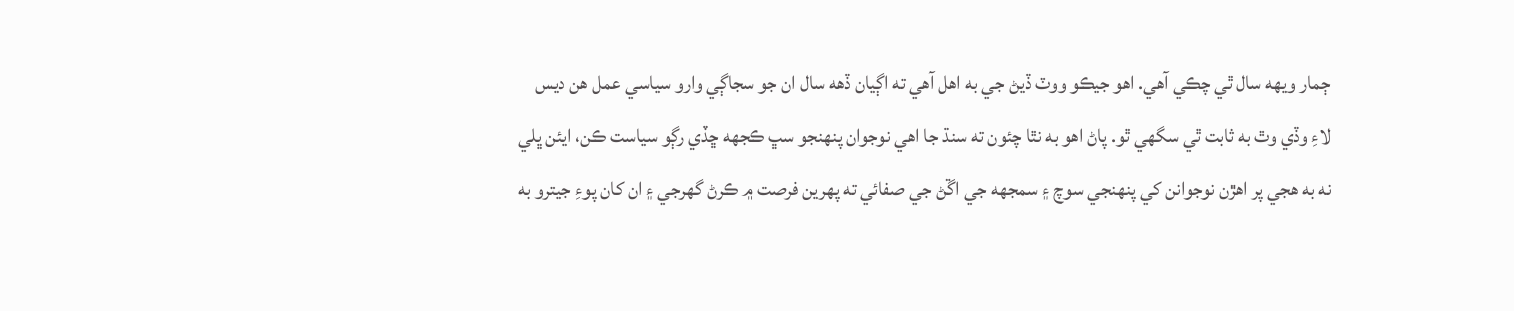ڄمار ويھه سال ٿي چڪي آهي. اهو جيڪو ووٽ ڏيڻ جي به اهل آهي ته اڳيان ڏھه سال ان جو سجاڳي وارو سياسي عمل هن ديس لاءِ وڏي وٿ به ثابت ٿي سگهي ٿو. پاڻ اهو به نٿا چئون ته سنڌ جا اهي نوجوان پنهنجو سڀ ڪجھه ڇڏي رڳو سياست ڪن، ايئن ڀلي نه به هجي پر اهڙن نوجوانن کي پنهنجي سوچ ۽ سمجھه جي اڱڻ جي صفائي ته پهرين فرصت ۾ ڪرڻ گهرجي ۽ ان کان پوءِ جيترو به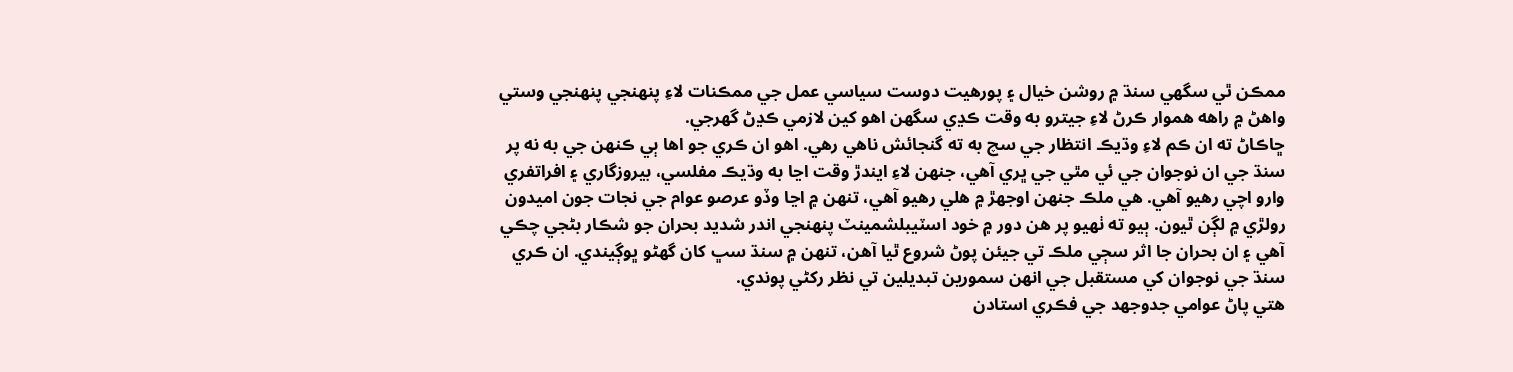ممڪن ٿي سگهي سنڌ ۾ روشن خيال ۽ پورهيت دوست سياسي عمل جي ممڪنات لاءِ پنهنجي پنهنجي وستي واهڻ ۾ راهه هموار ڪرڻ لاءِ جيترو به وقت ڪڍي سگهن اهو کين لازمي ڪڍڻ گهرجي.
ڇاڪاڻ ته ان ڪم لاءِ وڌيڪ انتظار جي سچ به ته گنجائش ناهي رهي. اهو ان ڪري جو اها ٻي ڪنهن جي به نه پر سنڌ جي ان نوجوان جي ئي مٿي جي ڀري آهي، جنهن لاءِ ايندڙ وقت اڃا به وڌيڪ مفلسي، بيروزگاري ۽ افراتفري وارو اچي رهيو آهي. هي ملڪ جنهن اوجهڙ ۾ هلي رهيو آهي، تنهن ۾ اڃا وڏو عرصو عوام جي نجات جون اميدون رولڙي ۾ لڳن ٿيون. ٻيو ته ٺهيو پر هن دور ۾ خود اسٽيبلشمينٽ پنهنجي اندر شديد بحران جو شڪار بڻجي چڪي آهي ۽ ان بحران جا اثر سڄي ملڪ تي جيئن پوڻ شروع ٿيا آهن، تنهن ۾ سنڌ سڀ کان گهڻو ڀوڳيندي. ان ڪري سنڌ جي نوجوان کي مستقبل جي انهن سمورين تبديلين تي نظر رکڻي پوندي.
هتي پاڻ عوامي جدوجهد جي فڪري استادن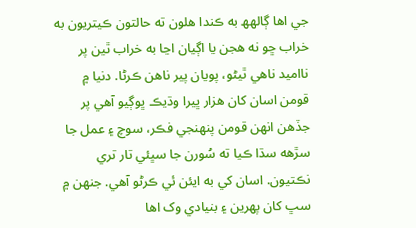جي اها ڳالهھ به ڪندا هلون ته حالتون ڪيتريون به خراب ڇو نه هجن يا اڳيان اڃا به خراب ٿين پر نااميد ناهي ٿيڻو، پويان پير ناهن ڪرڻا. دنيا ۾ قومن اسان کان هزار ڀيرا وڌيڪ ڀوڳيو آهي پر جڏهن انهن قومن پنهنجي فڪر، سوچ ۽ عمل جا سڙهه سڌا ڪيا ته سُورن جا سڀئي تار تري نڪتيون. اسان کي به ايئن ئي ڪرڻو آهي. جنهن ۾ سڀ کان پهرين ۽ بنيادي وک اها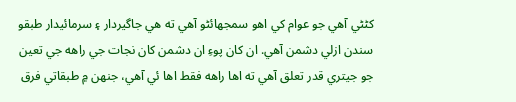کڻڻي آهي جو عوام کي اهو سمجهائڻو آهي ته هي جاگيردار ۽ سرمائيدار طبقو سندن ازلي دشمن آهي. ان کان پوءِ ان دشمن کان نجات جي راهه جي تعين جو جيتري قدر تعلق آهي ته اها راهه فقط اها ئي آهي، جنهن ۾ طبقاتي فرق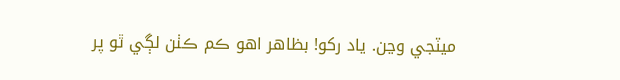ميٽجي وڃن. ياد رکو! بظاهر اهو ڪم ڪٺن لڳي ٿو پر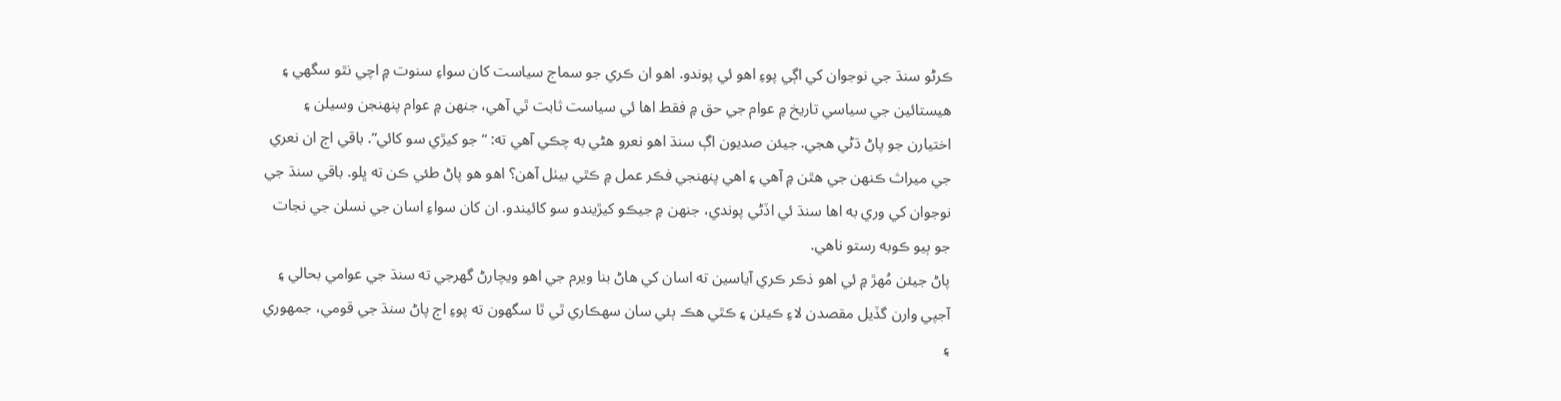ڪرڻو سنڌ جي نوجوان کي اڳي پوءِ اهو ئي پوندو. اهو ان ڪري جو سماج سياست کان سواءِ سنوت ۾ اچي نٿو سگهي ۽ هيستائين جي سياسي تاريخ ۾ عوام جي حق ۾ فقط اها ئي سياست ثابت ٿي آهي، جنهن ۾ عوام پنهنجن وسيلن ۽ اختيارن جو پاڻ ڌڻي هجي. جيئن صديون اڳ سنڌ اهو نعرو هڻي به چڪي آهي ته: “جو کيڙي سو کائي”. باقي اڄ ان نعري جي ميراث ڪنهن جي هٿن ۾ آهي ۽ اهي پنهنجي فڪر عمل ۾ ڪٿي بيٺل آهن؟ اهو هو پاڻ طئي ڪن ته ڀلو. باقي سنڌ جي نوجوان کي وري به اها سنڌ ئي اڏڻي پوندي، جنهن ۾ جيڪو کيڙيندو سو کائيندو. ان کان سواءِ اسان جي نسلن جي نجات جو ٻيو ڪوبه رستو ناهي.
پاڻ جيئن مُهڙ ۾ ئي اهو ذڪر ڪري آياسين ته اسان کي هاڻ بنا ويرم جي اهو ويچارڻ گهرجي ته سنڌ جي عوامي بحالي ۽ آجپي وارن گڏيل مقصدن لاءِ ڪيئن ۽ ڪٿي هڪ ٻئي سان سهڪاري ٿي ٿا سگهون ته پوءِ اڄ پاڻ سنڌ جي قومي، جمهوري ۽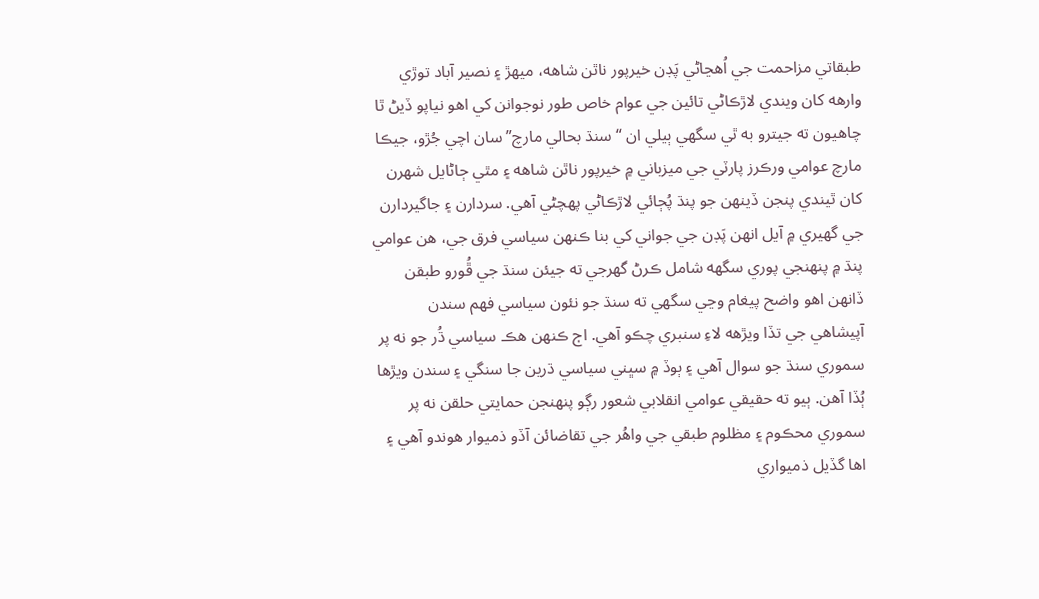طبقاتي مزاحمت جي اُهڃاڻي پَڊن خيرپور ناٿن شاھه، ميهڙ ۽ نصير آباد توڙي وارهه کان ويندي لاڙڪاڻي تائين جي عوام خاص طور نوجوانن کي اهو نياپو ڏيڻ ٿا چاهيون ته جيترو به ٿي سگهي ٻيلي ان “سنڌ بحالي مارچ” سان اچي جُڙو، جيڪا مارچ عوامي ورڪرز پارٽي جي ميزباني ۾ خيرپور ناٿن شاھه ۽ مٿي ڄاڻايل شهرن کان ٿيندي پنجن ڏينهن جو پنڌ پُڄائي لاڙڪاڻي پهچڻي آهي. سردارن ۽ جاگيردارن جي گهيري ۾ آيل انهن پَڊن جي جواني کي بنا ڪنهن سياسي فرق جي، هن عوامي پنڌ ۾ پنهنجي پوري سگهه شامل ڪرڻ گهرجي ته جيئن سنڌ جي ڦُورو طبقن ڏانهن اهو واضح پيغام وڃي سگهي ته سنڌ جو نئون سياسي فهم سندن آپيشاهي جي تڏا ويڙهه لاءِ سنبري چڪو آهي. اڄ ڪنهن هڪ سياسي ڌُر جو نه پر سموري سنڌ جو سوال آهي ۽ ٻوڏ ۾ سڀني سياسي ڌرين جا سنگي ۽ سندن ويڙها ٻُڏا آهن. ٻيو ته حقيقي عوامي انقلابي شعور رڳو پنهنجن حمايتي حلقن نه پر سموري محڪوم ۽ مظلوم طبقي جي واهُر جي تقاضائن آڏو ذميوار هوندو آهي ۽ اها گڏيل ذميواري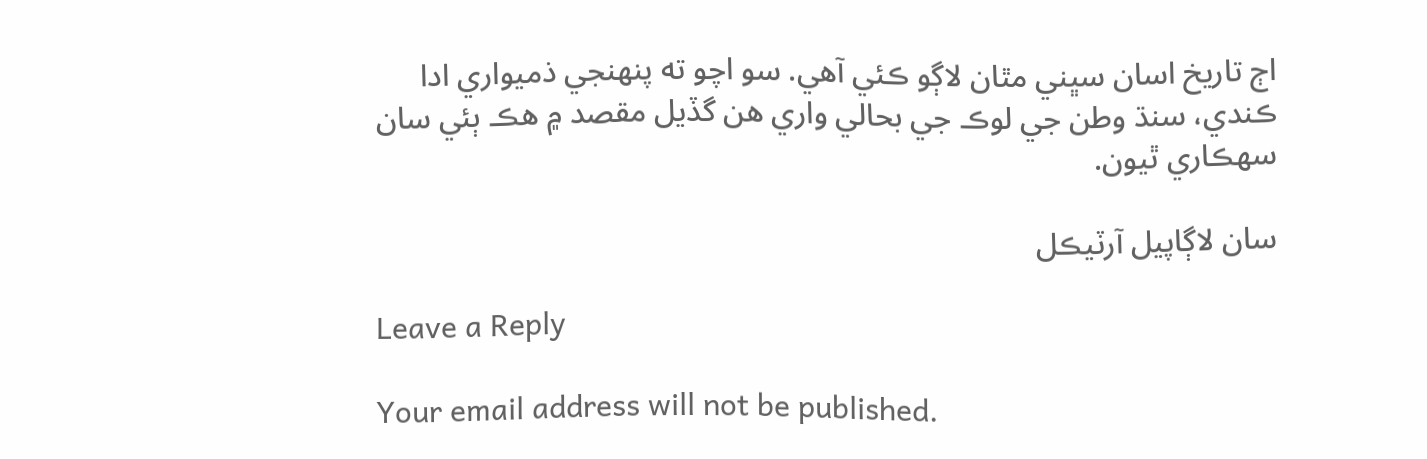اڄ تاريخ اسان سڀني مٿان لاڳو ڪئي آهي. سو اچو ته پنهنجي ذميواري ادا ڪندي، سنڌ وطن جي لوڪ جي بحالي واري هن گڏيل مقصد ۾ هڪ ٻئي سان سهڪاري ٿيون.

سان لاڳاپيل آرٽيڪل

Leave a Reply

Your email address will not be published.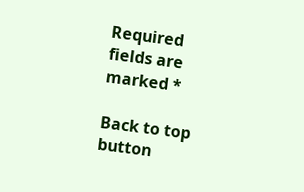Required fields are marked *

Back to top button